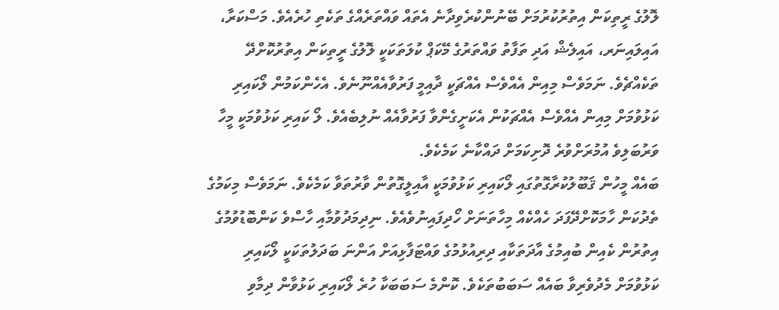ލޮލުގެ ރީތިކަން އިތުރުކުރުމަށް ބޭނުންކުރެވިދާނެ އެތައް ވައްތަރެއްގެ ތަކެތި ހުރެއެވެ. މަސްކަރާ، އައިލައިނަރ، އައިލެޝް އަދި ތަފާތު ވައްތަރުގެ މޭކަޕް ކުލަތަކަކީ ލޮލުގެ ރީތިކަން އިތުރުކޮށްދޭ ތަކެއްޗެވެ. ނަމަވެސް މިއިން އެއްވެސް އެއްޗަކީ ދާއިމީ ފަރުވާއެއްނޫނެވެ. އެހެންކަމުން ލޯކައިރި ކަޅުވުމަށް މިއިން އެއްވެސް އެއްޗަކުން އެކަށީގެންވާ ފަރުވާއެއް ނުލިބެއެވެ. ލޯ ކައިރި ކަޅުވުމަކީ މީހާ ވަރުބަލިވެ އުމުރަށްވުރެ ދޮށިކަމަށް ދައްކާނެ ކަމެކެވެ.
ބައެއް މީހުން ޤަބޫލުކުރާގޮތުގައި ލޯކައިރި ކަޅުވުމަކީ އާއިލީގޮތުން ވާރުތަވާ ކަމެކެވެ. ނަމަވެސް މިކަމުގެ ތެދުކަން ހާމަކޮށްދޭފަދަ ހެއްކެއް މިހާތަނަށް ހޯދިފައިނުވެއެވެ. ނިދިމަދުވުމާއި ހާސްވެ ކަންބޮޑުވުމުގެ އިތުރުން ކެއިން ބުއިމުގެ އާދަތަކާއި ދިރިއުޅުމުގެ ވައްޓަފާޅިއަށް އަންނަ ބަދަލުތަކަކީ ލޯކައިރި ކަޅުވުމަށް މެދުވެރިވާ ބައެއް ސަބަބުތަކެވެ. ކޮންމެ ސަބަބަކާ ހުރެ ލޯކައިރި ކަޅުވާން ދިމާވި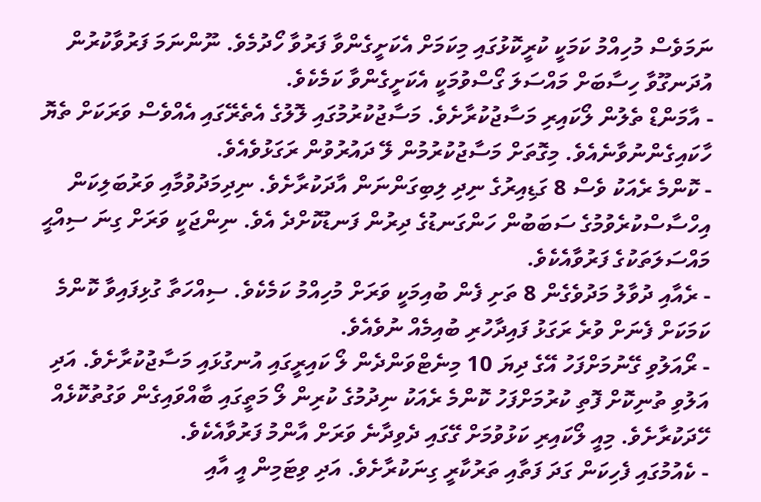ނަމަވެސް މުހިއްމު ކަމަކީ ކުރީކޮޅުގައި މިކަމަށް އެކަށީގެންވާ ފަރުވާ ހޯދުމެވެ. ނޫންނަމަ ފަރުވާކުރުން އުދަނގޫވާ ހިސާބަށް މައްސަލަ ގޯސްވުމަކީ އެކަށީގެންވާ ކަމެކެވެ.
- އާމަންޑް ތެލުން ލޯކައިރި މަސާޖުކުރާށެވެ. މަސާޖުކުރުމުގައި ލޮލުގެ އެތެރޭގައި އެއްވެސް ވަރަކަށް ތެޔޮ ހާކައިގެންނުވާނެއެވެ. މިގޮތަށް މަސާޖުކުރުމުން ލޭ ދައުރުވުން ރަގަޅުވެއެވެ.
- ކޮންމެ ރެއަކު ވެސް 8 ގަޑިއިރުގެ ނިދި ލިބިގަންނަން އާދަކުރާށެވެ. ނިދިމަދުވުމާއި ވަރުބަލިކަން އިހްސާސްކުރެވުމުގެ ސަބަބުން ހަންގަނޑުގެ ދިރުން ފަނޑުކޮށްދެ އެވެ. ނިންޖަކީ ވަރަށް ގިނަ ސިއްޙީ މައްސަލަތަކުގެ ފަރުވާއެކެވެ.
- ރެއާއި ދުވާލު މަދުވެގެން 8 ތަށި ފެން ބުއިމަކީ ވަރަށް މުހިއްމު ކަމެކެވެ. ސިއްހަތާ ގުޅިފައިވާ ކޮންމެ ކަމަކަށް ފެނަށް ވުރެ ރަގަޅު ފައިދާހުރި ބުއިމެއް ނުވެއެވެ.
- ރޯއަލުވި ގޭނުމަށްފަހު އޭގެ ދިޔަ 10 މިނެޓްވަންދެން ލޯ ކައިރީގައި އުނގުޅައި މަސާޖުކުރާށެވެ. އަދި އަލުވި ތުނިކޮށް ފޮތި ކުރުމަށްފަހު ކޮންމެ ރެއަކު ނިދުމުގެ ކުރިން ލޯ މަތީގައި ބާއްވައިގެން ވަގުތުކޮޅެއް ހޭދަކުރާށެވެ. މިއީ ލޯކައިރި ކަޅުވުމަށް ގޭގައި ދެވިދާނެ ވަރަށް އާންމު ފަރުވާއެކެވެ.
- ކެއުމުގައި ފެހިކަން ގަދަ ފަތާއި ތަރުކާރީ ގިނަކުރާށެވެ. އަދި ވިޓަމިން އީ އާއި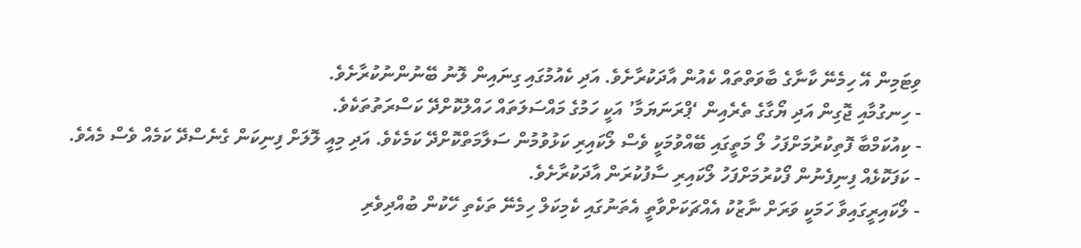ވިޓަމިން އޭ ހިމެނޭ ކާނާގެ ބާވަތްތައް ކެއުން އާދަކުރާށެވެ. އަދި ކެއުމުގައި ގިނައިން ލޮނު ބޭނުންނުކުރާށެވެ.
- ހިނގުމާއި ޖޮގިން އަދި ޔޯގާގެ ތެރެއިން ‘ޕްރަނަޔަމާ’ އަކީ ހަމުގެ މައްސަލަތައް ހައްލުކޮށްދޭ ކަސްރަތުތަކެވެ.
- ކިއުކަމްބާ ފޮތިކުރުމަށްފަހު ލޯ މަތީގައި ބޭއްވުމަކީ ވެސް ލޯކައިރި ކަޅުވުމުން ސަލާމަތްކޮށްދޭ ކަމެކެވެ. އަދި މިއީ ލޮލަށް ފިނިކަން ގެނެސްދޭ ކަމެއް ވެސް މެއެވެ.
- ކަފަކޮޅެއް ފިނިފެނުން ފޯކުރުމަށްފަހު ލޯކައިރި ސާފުކުރަން އާދަކުރާށެވެ.
- ލޯކައިރީގައިވާ ހަމަކީ ވަރަށް ނާޒުކު އެއްޗަކަށްވާތީ އެތަނުގައި ކެމިކަލް ހިމެނޭ ތަކެތި ހޭކުން ބުއްދިވެރި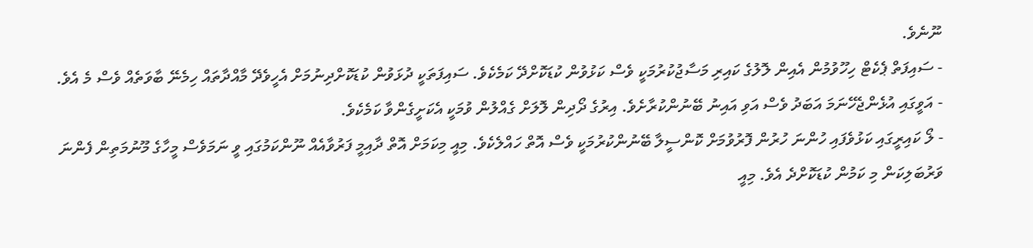ނޫނެވެ.
- ސައިފަތް ޕެކެޓް ހިހޫވުމުން އެއިން ލޮލުގެ ކައިރި މަސާޖުކުރުމަކީ ވެސް ކަޅުވުން ކުޑަކޮށްދޭ ކަމެކެވެ. ސައިފަތަކީ ދުޅަވުން ކުޑަކޮށްދިނުމަށް އެހީވެދޭ މާއްދާތައް ހިމެނޭ ބާވަތެއް ވެސް މެ އެވެ.
- އަވީގައި އުޅެންޖެހޭނަމަ އަބަދު ވެސް އަވި އައިނު ބޭނުންކުރާށެވެ. އިރުގެ ދޯދިން ލޮލަށް ގެއްލުން ވުމަކީ އެކަށީގެންވާ ކަމެކެވެ.
- ލޯ ކައިރީގައި ކަޅުވެފައި ހުންނަ ހުރުން ފޮރުވުމަށް ކޮންސީލާ ބޭނުންކުރުމަކީ ވެސް އޮތް ހައްލެކެވެ. މިއީ މިކަމަށް އޮތް ދާއިމީ ފަރުވާއެއް ނޫންކަމުގައި ވީ ނަމަވެސް މީހާގެ މޫނުމަތިން ފެންނަ ވަރުބަލިކަން މި ކަމުން ކުޑަކޮށްދެ އެވެ. މިއީ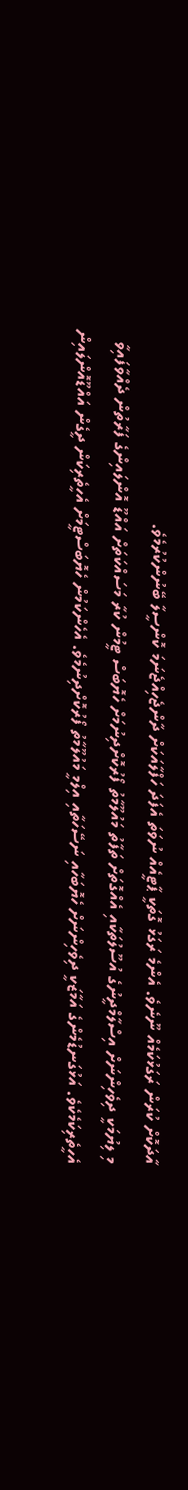އާދަކޮށް ކުރަން ރަގަޅުކަމެއް ނޫނެވެ. އެންމެ ރަގަޅު ގޮތަކީ ޕާޓީއެއް ނުވަތަ އެފަދަ ހަފްލާއަކަށް ދާންޖެހިއްޖެނަމަ ކޮންސީލާ ބޭނުންކުރުމެވެ.
މި ލިޔުމަކީ ދިވެހިންނަށް އިސްލާމްދީނުގެ އުސޫލުތަކާއި އެއްގޮތަށް ތަފާތު މައުލޫމާތު ފޯރުކޮށްދިނުމަށް ހެޔޮބަސް ޓީމުން ކުރާ މަސައްކަތަށް އައްޑޫ އޮންލައިންގެ ފަރާތުން ދެއްވާފައިވާ އެހީތެރިކަމެކެވެ. އަޅުގަނޑުމެންގެ އަމާޒަކީ ދިވެހިންނަށް ހެޔޮބަހާއި ނަސޭހަތާއި އިލްމީ މައުލޫމާތު ފޯރުކޮށްދިނުމެވެ. އެހެންކަމުން ހެޔޮބަސްޓީމަށް އެހީތެރިކަން ދީގެން އައްޑޫއޮންލައިން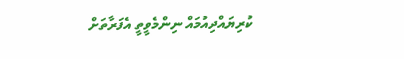ކުރިޔައްދިއުމައް ނިންމެވީތީ އެފަރާތަށް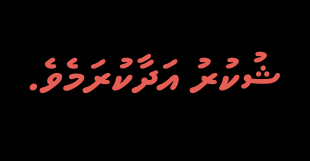ޝުކުރު އަދާކުރަމެވެ.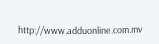http://www.adduonline.com.mv